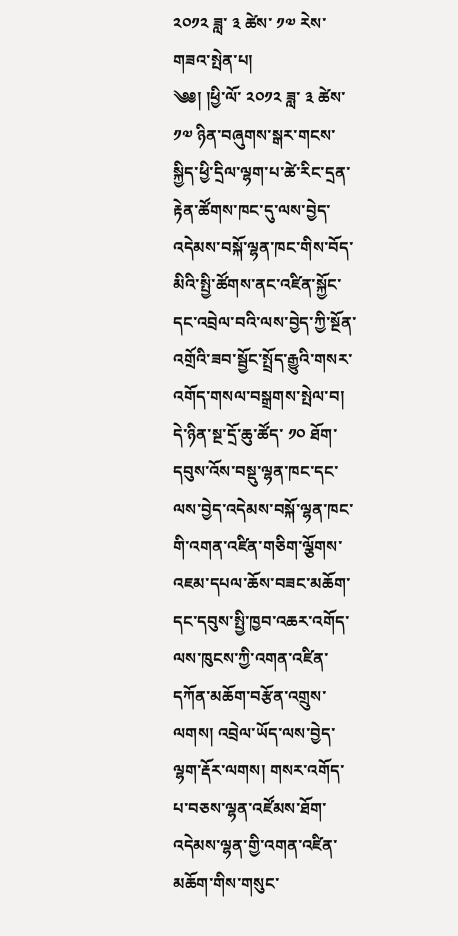༢༠༡༢ ཟླ་ ༣ ཚེས་ ༡༧ རེས་གཟའ་སྤེན་པ།
༄༅། །ཕྱི་ལོ་ ༢༠༡༢ ཟླ་ ༣ ཚེས་ ༡༧ ཉིན་བཞུགས་སྒར་གངས་སྐྱིད་ཕྱི་དྲིལ་ལྷག་པ་ཚེ་རིང་དྲན་རྟེན་ཚོགས་ཁང་དུ་ལས་བྱེད་འདེམས་བསྐོ་ལྷན་ཁང་གིས་བོད་མིའི་སྤྱི་ཚོགས་ནང་འཛིན་སྐྱོང་དང་འབྲེལ་བའི་ལས་བྱེད་ཀྱི་སྔོན་འགྲོའི་ཟབ་སྦྱོང་སྤྲོད་རྒྱུའི་གསར་འགོད་གསལ་བསྒྲགས་སྤེལ་བ།
དེ་ཉིན་སྔ་དྲོ་ཆུ་ཚོད་ ༡༠ ཐོག་དབུས་འོས་བསྡུ་ལྷན་ཁང་དང་ལས་བྱེད་འདེམས་བསྐོ་ལྷན་ཁང་གི་འགན་འཛིན་གཅིག་ལྕོགས་འཇམ་དཔལ་ཆོས་བཟང་མཆོག་དང་དབུས་སྤྱི་ཁྱབ་འཆར་འགོད་ལས་ཁུངས་ཀྱི་འགན་འཛིན་དཀོན་མཆོག་བརྩོན་འགྲུས་ལགས། འབྲེལ་ཡོད་ལས་བྱེད་ལྷག་རྡོར་ལགས། གསར་འགོད་པ་བཅས་ལྷན་འཛོམས་ཐོག་འདེམས་ལྷན་གྱི་འགན་འཛིན་མཆོག་གིས་གསུང་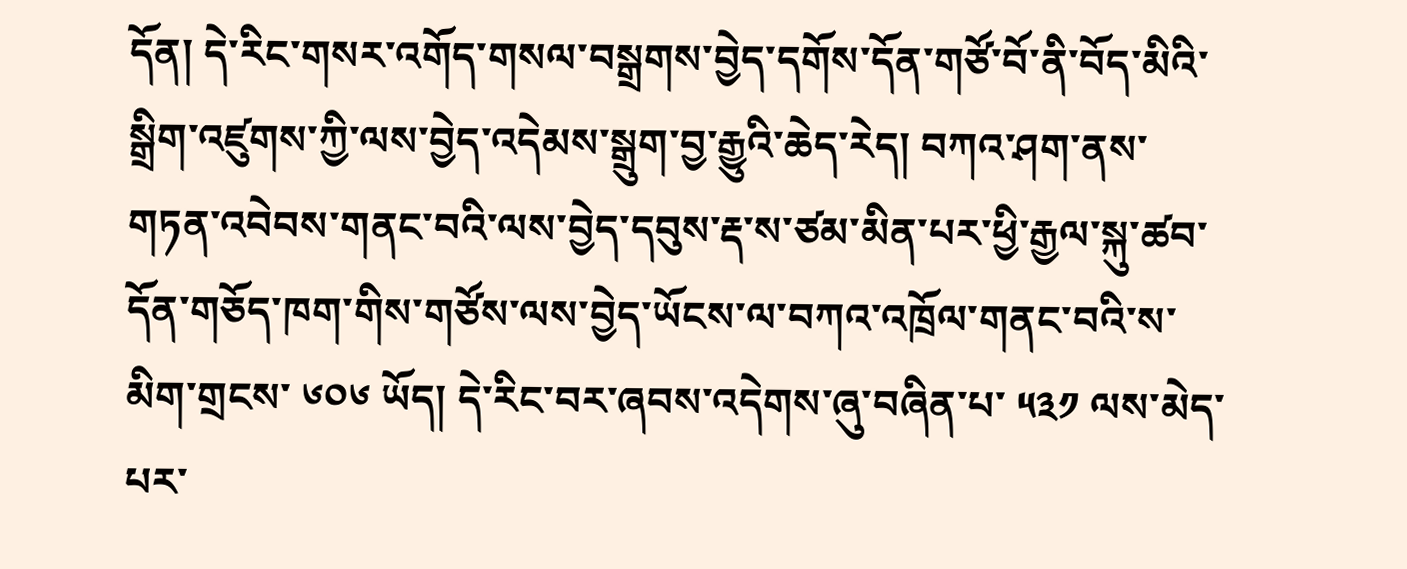དོན། དེ་རིང་གསར་འགོད་གསལ་བསྒྲགས་བྱེད་དགོས་དོན་གཙོ་བོ་ནི་བོད་མིའི་སྒྲིག་འཛུགས་ཀྱི་ལས་བྱེད་འདེམས་སྒྲུག་བྱ་རྒྱུའི་ཆེད་རེད། བཀའ་ཤག་ནས་གཏན་འབེབས་གནང་བའི་ལས་བྱེད་དབུས་རྡ་ས་ཙམ་མིན་པར་ཕྱི་རྒྱལ་སྐུ་ཚབ་དོན་གཅོད་ཁག་གིས་གཙོས་ལས་བྱེད་ཡོངས་ལ་བཀའ་འཁྲོལ་གནང་བའི་ས་མིག་གྲངས་ ༦༠༦ ཡོད། དེ་རིང་བར་ཞབས་འདེགས་ཞུ་བཞིན་པ་ ༥༣༡ ལས་མེད་པར་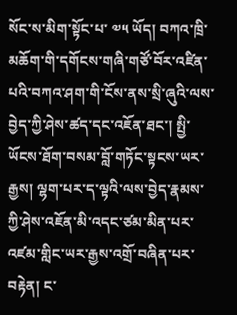སོང་ས་མིག་སྟོང་པ་ ༧༥ ཡོད། བཀའ་ཁྲི་མཆོག་གི་དགོངས་གཞི་གཙོ་བོར་འཛིན་པའི་བཀའ་ཤག་གི་ངོས་ནས་སྲི་ཞུའི་ལས་བྱེད་ཀྱི་ཤེས་ཚད་དང་འཇོན་ཐང་། སྤྱི་ཡོངས་ཐོག་བསམ་བློ་གཏོང་སྟངས་ཡར་རྒྱས། ལྷག་པར་ད་ལྟའི་ལས་བྱེད་རྣམས་ཀྱི་ཤེས་འཇོན་མི་འདང་ཙམ་མིན་པར་འཛམ་གླིང་ཡར་རྒྱས་འགྲོ་བཞིན་པར་བརྟེན། ང་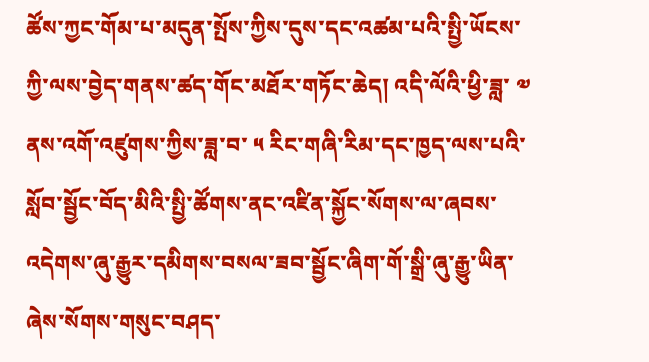ཚོས་ཀྱང་གོམ་པ་མདུན་སྤོས་ཀྱིས་དུས་དང་འཚམ་པའི་སྤྱི་ཡོངས་ཀྱི་ལས་བྱེད་གནས་ཚད་གོང་མཐོར་གཏོང་ཆེད། འདི་ལོའི་ཕྱི་ཟླ་ ༧ ནས་འགོ་འཛུགས་ཀྱིས་ཟླ་བ་ ༥ རིང་གཞི་རིམ་དང་ཁྱད་ལས་པའི་སློབ་སྦྱོང་བོད་མིའི་སྤྱི་ཚོགས་ནང་འཛིན་སྐྱོང་སོགས་ལ་ཞབས་འདེགས་ཞུ་རྒྱུར་དམིགས་བསལ་ཟབ་སྦྱོང་ཞིག་གོ་སྒྲི་ཞུ་རྒྱུ་ཡིན་ཞེས་སོགས་གསུང་བཤད་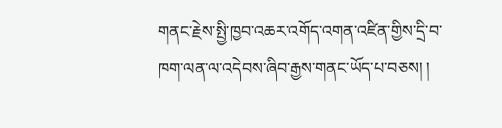གནང་རྗེས་སྤྱི་ཁྱབ་འཆར་འགོད་འགན་འཛིན་གྱིས་དྲི་བ་ཁག་ལན་ལ་འདེབས་ཞིབ་རྒྱས་གནང་ཡོད་པ་བཅས། །